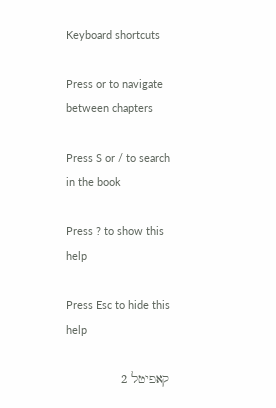Keyboard shortcuts

Press or to navigate between chapters

Press S or / to search in the book

Press ? to show this help

Press Esc to hide this help

קאפיטל 2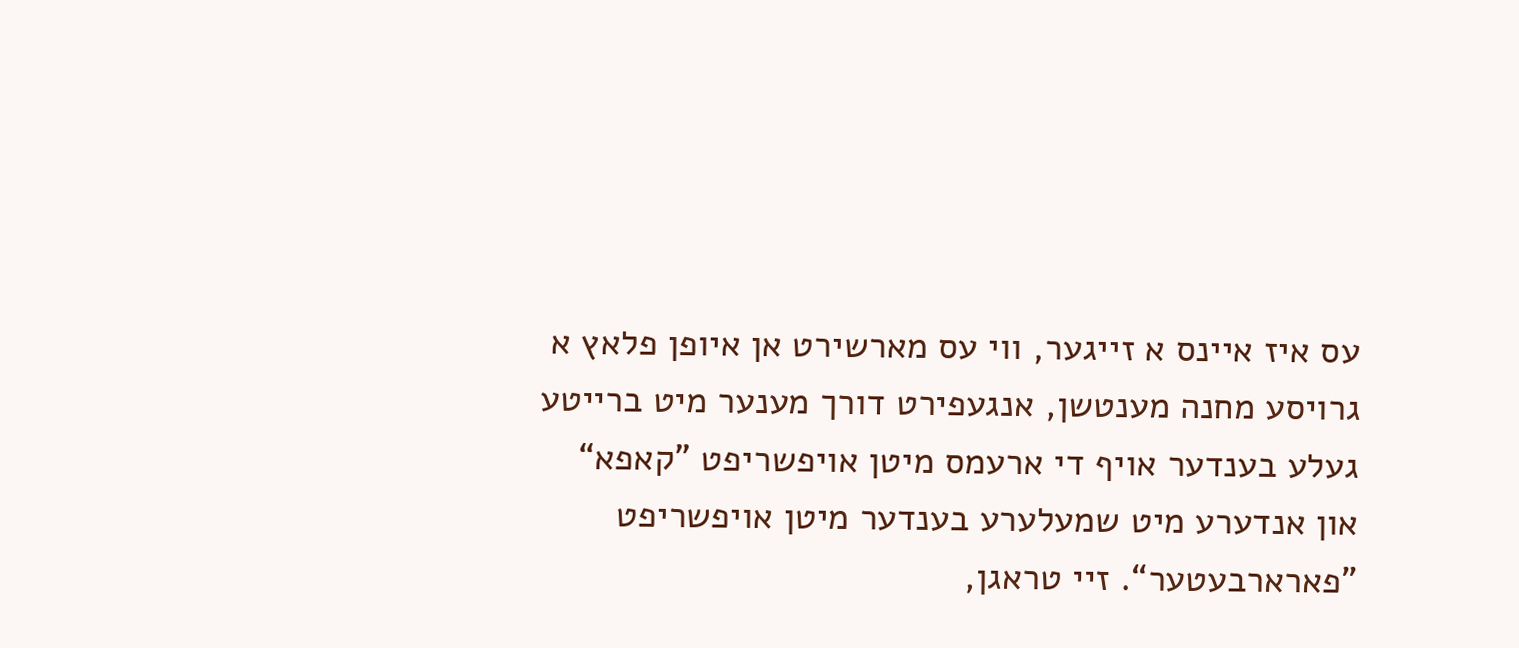עס איז איינס א זייגער, ווי עס מארשירט אן איופן פלאץ א גרויסע מחנה מענטשן, אנגעפירט דורך מענער מיט ברייטע געלע בענדער אויף די ארעמס מיטן אויפשריפט ”קאפא“ און אנדערע מיט שמעלערע בענדער מיטן אויפשריפט ”פארארבעטער“. זיי טראגן,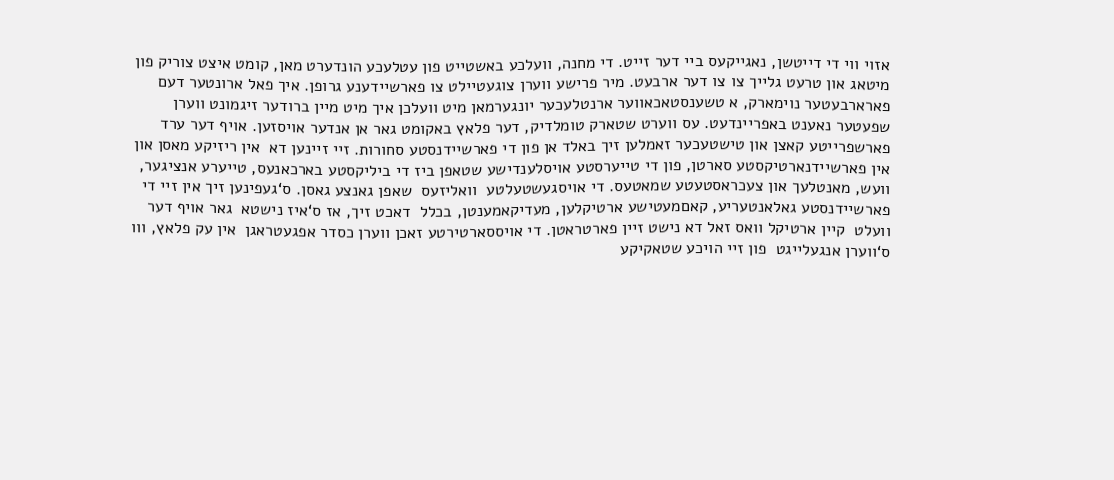אזוי ווי די דייטשן, נאגייקעס ביי דער זייט. די מחנה, וועלכע באשטייט פון עטלעכע הונדערט מאן, קומט איצט צוריק פון מיטאג און טרעט גלייך צו צו דער ארבעט. מיר פרישע ווערן צוגעטיילט צו פארשיידענע גרופן. איך פאל ארונטער דעם פארארבעטער נוימארק, א טשענסטאכאווער ארנטלעכער יונגערמאן מיט וועלכן איך מיט מיין ברודער זיגמונט ווערן שפעטער נאענט באפריינדעט. עס ווערט שטארק טומלדיק, דער פלאץ באקומט גאר אן אנדער אויסזען. אויף דער ערד פארשפרייטע קאצן און טישטעכער זאמלען זיך באלד אן פון די פארשיידנסטע סחורות. זיי זיינען דא  אין ריזיקע מאסן און אין פארשיידנארטיקסטע סארטן, פון די טייערסטע אויסלענדישע שטאפן ביז די ביליקסטע בארכאנעס, טייערע אנציגער, וועש, מאנטלעך און צעכראסטעטע שמאטעס. די אויסגעשטעלטע  וואליזעס  שאפן גאנצע גאסן. ס‘געפינען זיך אין זיי די פארשיידנסטע גאלאנטעריע, קאםמעטישע ארטיקלען, מעדיקאמענטן, בכלל  דאכט זיך, אז ס‘איז נישטא  גאר אויף דער וועלט  קיין ארטיקל וואס זאל דא נישט זיין פארטראטן. די אויססארטירטע זאכן ווערן כסדר אפגעטראגן  אין עק פלאץ, ווו ס‘ווערן אנגעלייגט  פון זיי הויכע שטאקיקע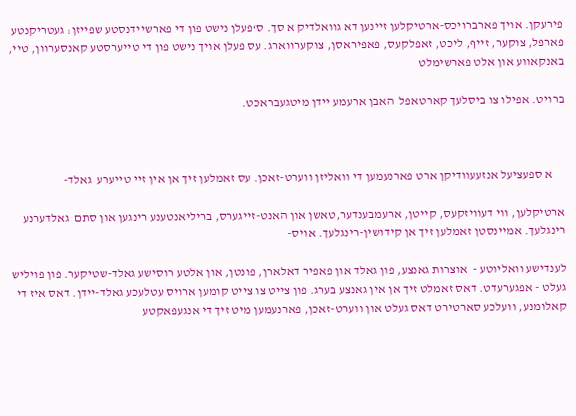פירעקן. אויך פארברויכס-ארטיקלען זיינען דא גוואלדיק א סך. ס‘פעלן נישט פון די פארשיידנסטע שפייזן: געטריקנטע פארפל, צוקער, זייף, ליכט, זאפלקעס, פאפיראסן, צוקערווארג. עס פעלן אויך נישט פון די טייערסטע קאנסערוון, טיי, באנקאווע און אלט פארשימלט

ברויט. אפילו צו ביסלעך קארטאפל  האבן ארעמע יידן מיטגעבראכט.



     א ספעציעל אנזעעוודיקן ארט פארנעמען די וואליזן ווערט-זאכן. עס זאמלען זיך אן אין זיי טייערע  גאלד-

ארטיקלען, ווי דעוויזקעס, קייטן, ארעמבענדער,טאשן און האנט-זייגערס, בריליאנטענע רינגען און סתם  גאלדערנע  רינגלעך. אמיינסטן זאמלען זיך אן קידושין-רינגלעך. אויס-

לענדישע וואליוטע -  אוצרות גאנצע, פון גאלד און פאפיר דאלארן, פונטן, און אלטע רוסישע גאלד-שטיקער. פון פויליש געלט - אפגערעדט. דאס זאמלט זיך אן אין גאנצע בערג. פון צייט צו צייט קומען ארויס עטלעכע גאלד-יידן. דאס איז די קאלומנע, וועלכע סארטירט דאס געלט און ווערט-זאכן, פארנעמען מיט זיך די אנגעפאקטע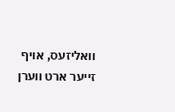וואליזעס, אויף זייער ארט ווערן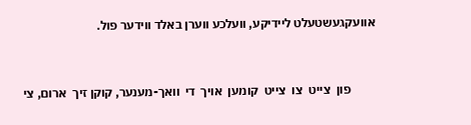אוועקגעשטעלט ליידיקע, וועלכע ווערן באלד ווידער פול.



         פון  צייט  צו  צייט  קומען  אויך  די  וואך-מענער, קוקן זיך  ארום, צי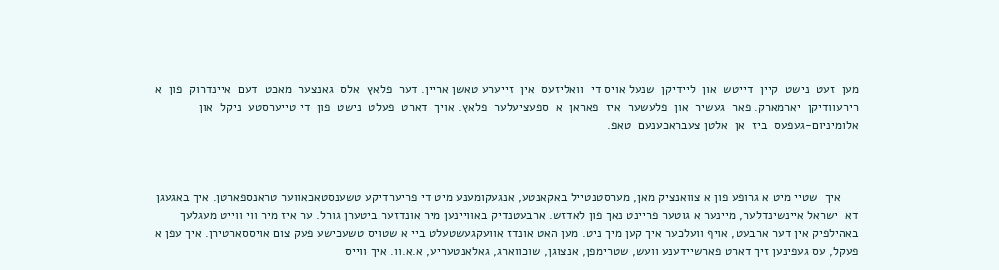מען  זעט  נישט  קיין  דייטש  און  ליידיקן  שנעל אויס די  וואליזעס  אין  זייערע טאשן אריין. דער  פלאץ  אלס  גאנצער  מאכט  דעם  איינדרוק  פון  א רירעוודיקן  יארמארק. פאר  געשיר  און  פלעשער  איז  פאראן  א  ספעציעלער  פלאץ. אויך  דארט  פעלט  נישט  פון  די טייערסטע  ניקל  און  אלומיניום-געפעס  ביז  אן  אלטן צעבראכענעם  טאפ.



     איך  שטיי מיט א גרופע פון א צוואנציק מאן, מערסטנטייל באקאנטע, אנגעקומענע מיט די פריערדיקע טשענסטאכאווער טראנספארטן. איך באגעגן דא  ישראל איינשינדלער, מיינער א גוטער פריינט נאך פון לאדזש. ארבעטנדיק באוויינען מיר אונדזער ביטערן גורל. ער איז מיר ווי ווייט מעגלעך באהילפיק אין דער ארבעט, אויף וועלכער איך קען מיך ניט. מען האט אונדז אוועקגעשטעלט ביי א שטויס טשעכישע פעק צום אויססארטירן. איך עפן א פעקל, עס געפינען זיך דארט פארשיידענע וועש, שטרימפן, אנצוגן, שוכווארג, גאלאנטעריע, א.א.וו. איך ווייס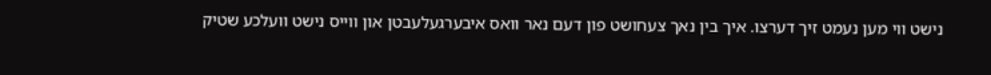נישט ווי מען נעמט זיך דערצו. איך בין נאך צעחושט פון דעם נאר וואס איבערגעלעבטן און ווייס נישט וועלכע שטיק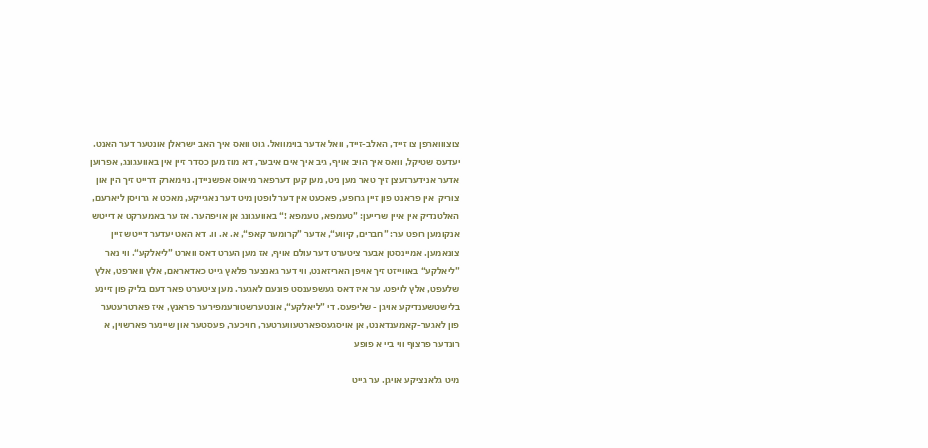צוצוווארפן צו זייד, האלב-זייד, וואל אדער בוימוואל. גוט וואס איך האב ישראלן אונטער דער האנט. יעדעס שטיקל, וואס איך הויב אויף, גיב איך אים איבער, דא מוז מען כסדר זיין אין באוועגונג, אפרוען אדער אנידערזעצן זיך טאר מען ניט, מען קען דערפאר מיאוס אפשניידן. נוימארק דרייט זיך הין און צוריק  אין פראנט פון זיין גרופע, פאכעט אין דער לופטן מיט דער נאגייקע, מאכט א גרויסן ליארעם, האלטנדיק אין איין שרייען: ”טעמפא, טעמפא !“ באוועגונג אן אויפהער. אז ער באמערקט א דייטש אנקומען רופט ער: ”חברים, קיווע“, אדער ”קרומער קאפ“, א. א. וו. דא האט יעדער דייטש זיין צונאמען. אמיינסטן אבער ציטערט דער עולם אויף, אז מען הערט דאס ווארט ”ליאלקע“. ווי נאר ”ליאלקע“ באווייזט זיך אויפן האריזאנט, ווי דער גאנצער פלאץ גייט כאדאראם, אלץ ווארפט, אלץ שלעפט, אלץ לויפט. ער איז דאס געשפענסט פונעם לאגער. מען ציטערט פאר דעם בליק פון זיינע בלישטשענדיקע אויגן - שליפעס. די ”ליאלקע“, אונטערשטורעמפירער פראנץ, איז פארטרעטער פון לאגער-קאמענדאנט, אן אויסגעספארטעווערטער, חויכער, פעסטער און שיינער פארשוין, א רונדער פרצוף ווי ביי א פופע

מיט גלאנציקע אויגן. ער גייט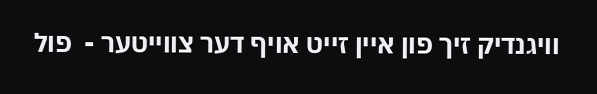וויגנדיק זיך פון איין זייט אויף דער צווייטער -  פול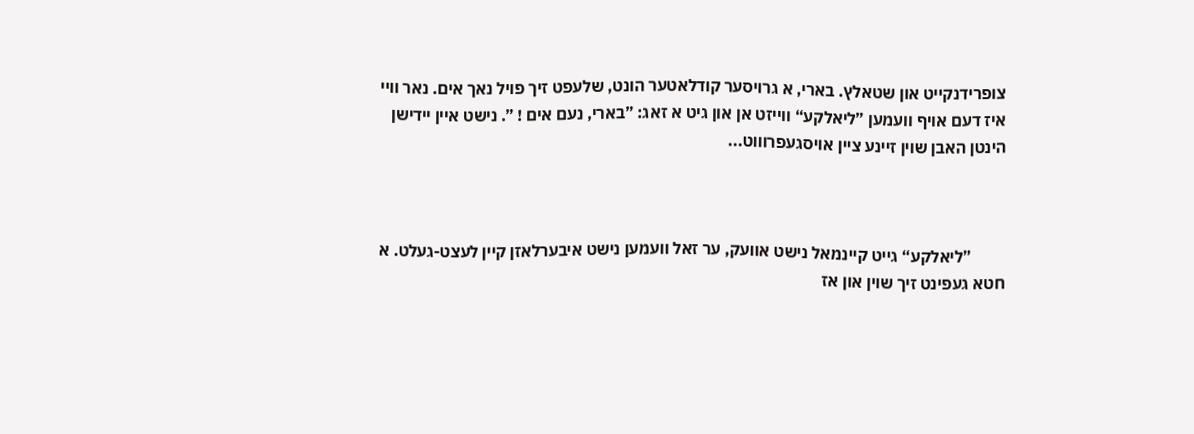צופרידנקייט און שטאלץ. בארי, א גרויסער קודלאטער הונט, שלעפט זיך פויל נאך אים. נאר וויי איז דעם אויף וועמען ”ליאלקע“ ווייזט אן און גיט א זאג: ”בארי, נעם אים ! ”. נישט איין יידישן הינטן האבן שוין זיינע ציין אויסגעפרוווט...



         ”ליאלקע“ גייט קיינמאל נישט אוועק, ער זאל וועמען נישט איבערלאזן קיין לעצט-געלט. א חטא געפינט זיך שוין און אז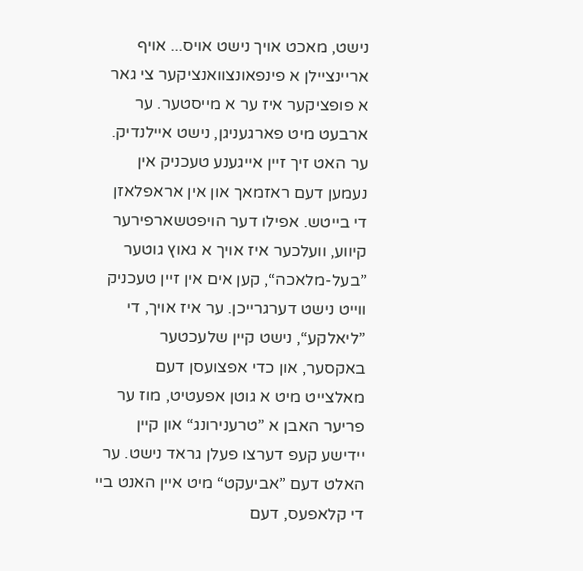נישט, מאכט אויך נישט אויס... אויף אריינציילן א פינפאונצוואנציקער צי גאר א פופציקער איז ער א מייסטער. ער ארבעט מיט פארגעניגן, נישט איילנדיק. ער האט זיך זיין אייגענע טעכניק אין נעמען דעם ראזמאך און אין אראפלאזן די בייטש. אפילו דער הויפטשארפירער קיווע, וועלכער איז אויך א גאוץ גוטער ”בעל-מלאכה“, קען אים אין זיין טעכניק ווייט נישט דערגרייכן. ער איז אויך, די ”ליאלקע“, נישט קיין שלעכטער באקסער, און כדי אפצועסן דעם מאלצייט מיט א גוטן אפעטיט, מוז ער פריער האבן א ”טרענירונג“ און קיין יידישע קעפ דערצו פעלן גראד נישט. ער האלט דעם ”אביעקט“ מיט איין האנט ביי די קלאפעס, דעם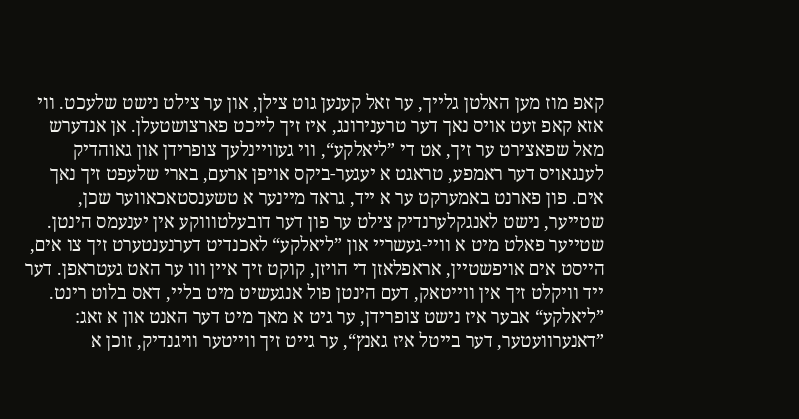קאפ מוז מען האלטן גלייך, ער זאל קענען גוט צילן, און ער צילט נישט שלעכט. ווי אזא קאפ זעט אויס נאך דער טרענירונג, איז זיך לייכט פארצושטעלן. אן אנדערש מאל שפאצירט ער זיך, אט די ”ליאלקע“, ווי געוויינלעך צופרידן און גאוהדיק לענגאויס דער ראמפע, טראגט א יעגער-ביקס אויפן ארעם, בארי שלעפט זיך נאך אים. פון פארנט באמערקט ער א ייד, גראד מיינער א טשענסטאכאווער שכן, שטייער, נישט לאנגקלערנדיק צילט ער פון דער דובעלטוווקע אין יענעמס הינטן. שטייער פאלט מיט א וויי-געשריי און ”ליאלקע“ לאכנדיט דערנענטערט זיך צו אים, הייסט אים אויפשטיין, אראפלאזן די הויזן, קוקט זיך איין ווו ער האט געטראפן. דער ייד וויקלט זיך אין ווייטאק, דעם הינטן פול אנגעשיט מיט בליי, דאס בלוט רינט. ”ליאלקע“ אבער איז נישט צופרידן, ער גיט א מאך מיט דער האנט און א זאג: ”דאנערוועטער, דער בייטל איז גאנץ“, ער גייט זיך ווייטער וויגנדיק, זוכן א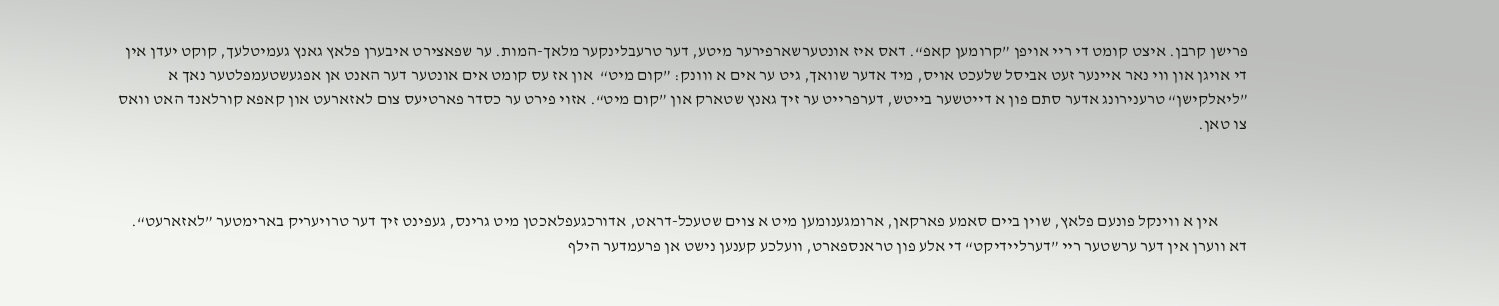פרישן קרבן. איצט קומט די ריי אויפן ”קרומען קאפ“. דאס איז אונטערשארפירער מיטע, דער טרעבלינקער מלאך-המות. ער שפאצירט איבערן פלאץ גאנץ געמיטלעך, קוקט יעדן אין די אויגן און ווי נאר איינער זעט אביסל שלעכט אויס, מיד אדער שוואך, גיט ער אים א ווונק: ”קום מיט“  און אז עס קומט אים אונטער דער האנט אן אפגעשטעמפלטער נאך א ”ליאלקישן“ טרענירונג אדער סתם פון א דייטשער בייטש, דערפרייט ער זיך גאנץ שטארק און ”קום מיט“. אזוי פירט ער כסדר פארטיעס צום לאזארעט און קאפא קורלאנד האט וואס צו טאן.



         אין א ווינקל פונעם פלאץ, שוין ביים סאמע פארקאן, ארומגענומען מיט א צוים שטעכל-דראט, אדורכגעפלאכטן מיט גרינס, געפינט זיך דער טרויעריק בארימטער ”לאזארעט“. דא ווערן אין דער ערשטער ריי ”דערליידיקט“ די אלע פון טראנספארט, וועלכע קענען נישט אן פרעמדער הילף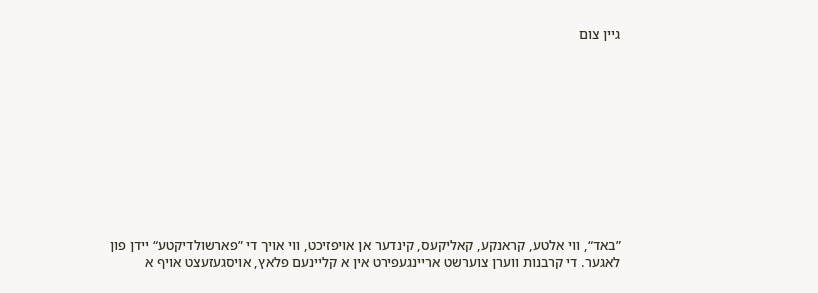גיין צום











”באד“, ווי אלטע, קראנקע, קאליקעס, קינדער אן אויפזיכט, ווי אויך די ”פארשולדיקטע“ יידן פון לאגער. די קרבנות ווערן צוערשט אריינגעפירט אין א קליינעם פלאץ, אויסגעזעצט אויף א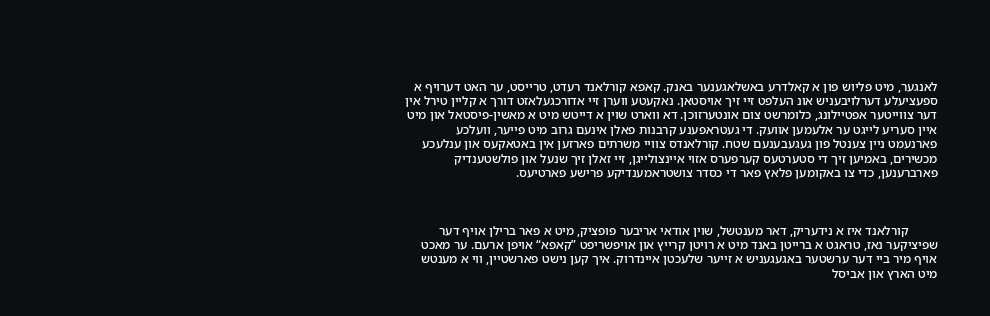לאנגער, מיט פליוש פון א קאלדרע באשלאגענער באנק. קאפא קורלאנד רעדט, טרייסט, ער האט דערויף א ספעציעלע דערלויבעניש אונ העלפט זיי זיך אויסטאן. נאקעטע ווערן זיי אדורכגעלאזט דורך א קליין טירל אין דער צווייטער אפטיילונג, כלומרשט צום אונטערזוכן. דא ווארט שוין א דייטש מיט א מאשין-פיסטאל און מיט איין סעריע לייגט ער אלעמען אוועק. די געטראפענע קרבנות פאלן אינעם גרוב מיט פייער, וועלכע פארנעמט ניין צענטל פון געגעבענעם שטח. קורלאנדס צוויי משרתים פארזען אין באטאקעס און ענלעכע מכשירים, באמיען זיך די סטערטעס קערפערס אזוי איינצולייגן, זיי זאלן זיך שנעל און פולשטענדיק פארברענען, כדי צו באקומען פלאץ פאר די כסדר צושטראמענדיקע פרישע פארטיעס.



         קורלאנד איז א נידעריק, דאר מענטשל, שוין אודאי אריבער פופציק, מיט א פאר ברילן אויף דער שפיציקער נאז, טראגט א ברייטן באנד מיט א רויטן קרייץ און אויפשריפט ”קאפא“ אויפן ארעם. ער מאכט אויף מיר ביי דער ערשטער באגעגעניש א זייער שלעכטן איינדרוק. איך קען נישט פארשטיין, ווי א מענטש מיט הארץ און אביסל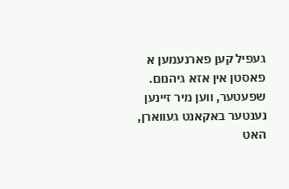געפיל קען פארנעמען א פאסטן אין אזא גיהנום. שפעטער, ווען מיר זיינען נענטער באקאנט געווארן, האט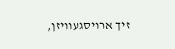זיך ארויסגעוויזן,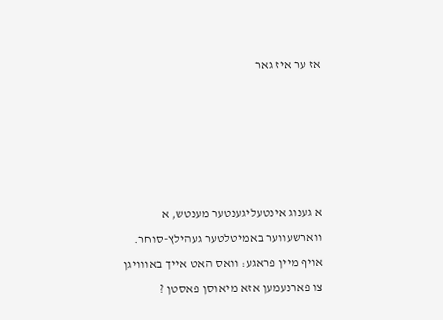אז ער איז גאר





א גענוג אינטעליגענטער מענטש, א ווארשעווער באמיטלטער געהילץ-סוחר. אויף מיין פראגע: וואס האט אייך באווויגן צו פארנעמען אזא מיאוסן פאסטן ?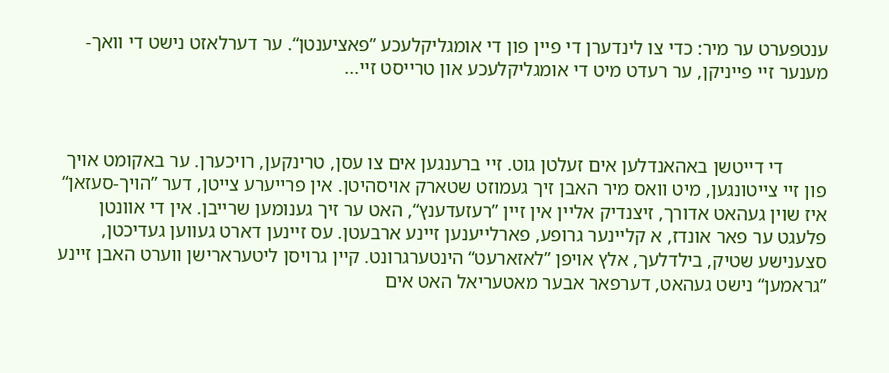ענטפערט ער מיר: כדי צו לינדערן די פיין פון די אומגליקלעכע ”פאציענטן“. ער דערלאזט נישט די וואך-מענער זיי פייניקן, ער רעדט מיט די אומגליקלעכע און טרייסט זיי...



         די דייטשן באהאנדלען אים זעלטן גוט. זיי ברענגען אים צו עסן, טרינקען, רויכערן. ער באקומט אויך פון זיי צייטונגען, מיט וואס מיר האבן זיך געמוזט שטארק אויסהיטן. אין פרייערע צייטן, דער ”הויך-סעזאן“ איז שוין געהאט אדורך, זיצנדיק אליין אין זיין ”רעזעדענץ“, האט ער זיך גענומען שרייבן. אין די אוונטן פלעגט ער פאר אונדז, א קליינער גרופע, פארלייענען זיינע ארבעטן. עס זיינען דארט געווען געדיכטן, סצענישע שטיק, בילדלעך, אלץ אויפן ”לאזארעט“ הינטערגרונט. קיין גרויסן ליטערארישן ווערט האבן זיינע ”גראמען“ נישט געהאט, דערפאר אבער מאטעריאל האט אים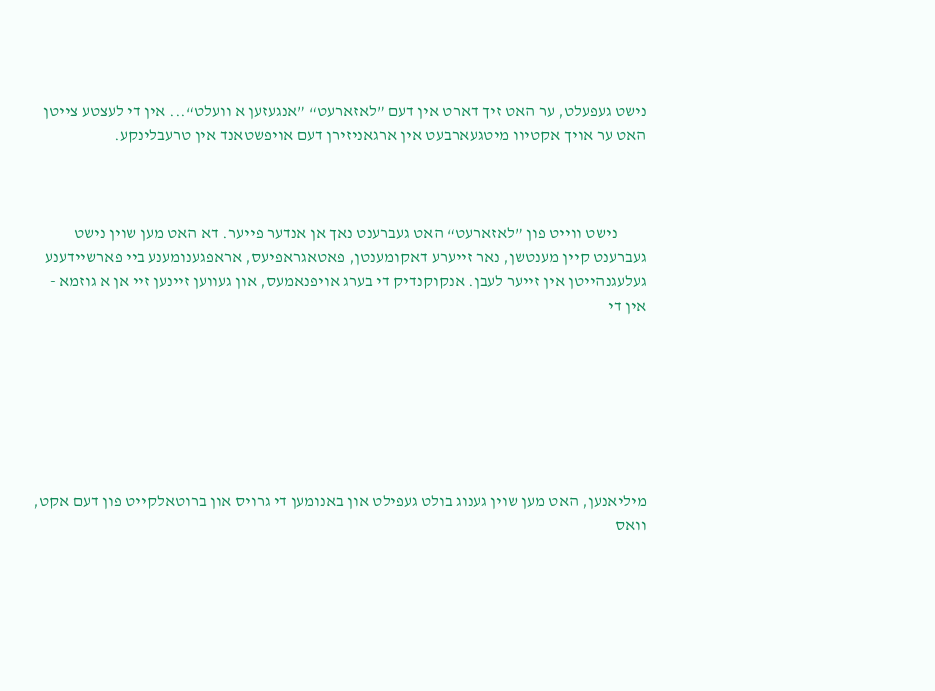נישט געפעלט, ער האט זיך דארט אין דעם ”לאזארעט“ ”אנגעזען א וועלט“... אין די לעצטע צייטן האט ער אויך אקטיוו מיטגעארבעט אין ארגאניזירן דעם אויפשטאנד אין טרעבלינקע.



         נישט ווייט פון ”לאזארעט“ האט געברענט נאך אן אנדער פייער. דא האט מען שוין נישט געברענט קיין מענטשן, נאר זייערע דאקומענטן, פאטאגראפיעס, אראפגענומענע ביי פארשיידענע געלעגנהייטן אין זייער לעבן. אנקוקנדיק די בערג אויפנאמעס, און געווען זיינען זיי אן א גוזמא - אין די







מיליאנען, האט מען שוין גענוג בולט געפילט און באנומען די גרויס און ברוטאלקייט פון דעם אקט, וואס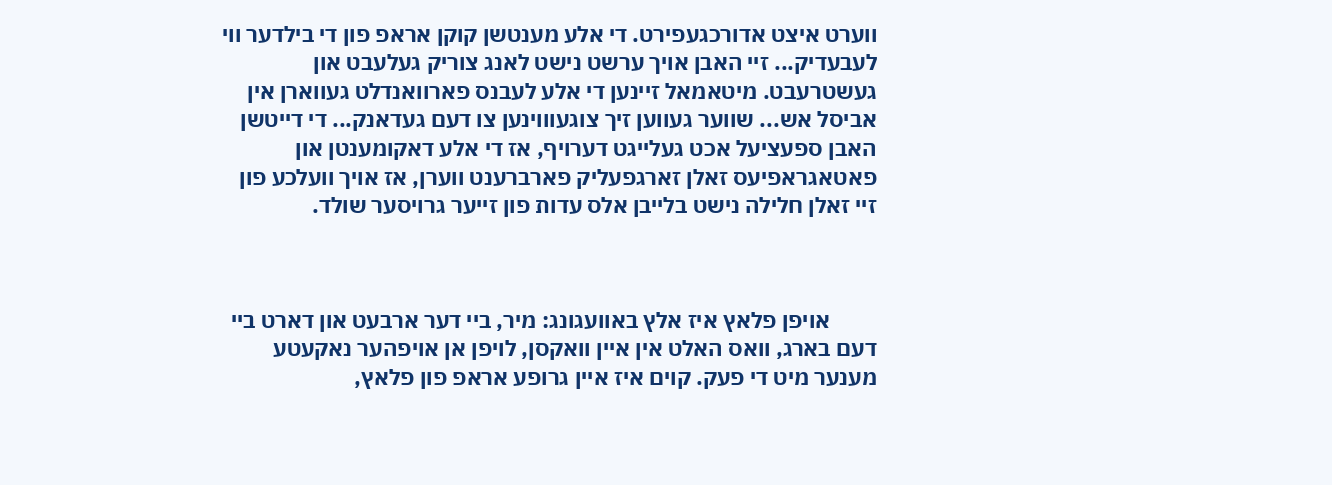ווערט איצט אדורכגעפירט. די אלע מענטשן קוקן אראפ פון די בילדער ווי לעבעדיק... זיי האבן אויך ערשט נישט לאנג צוריק געלעבט און געשטרעבט. מיטאמאל זיינען די אלע לעבנס פארוואנדלט געווארן אין אביסל אש... שווער געווען זיך צוגעוווינען צו דעם געדאנק... די דייטשן האבן ספעציעל אכט געלייגט דערויף, אז די אלע דאקומענטן און פאטאגראפיעס זאלן זארגפעליק פארברענט ווערן, אז אויך וועלכע פון זיי זאלן חלילה נישט בלייבן אלס עדות פון זייער גרויסער שולד.



         אויפן פלאץ איז אלץ באוועגונג: מיר, ביי דער ארבעט און דארט ביי דעם בארג, וואס האלט אין איין וואקסן, לויפן אן אויפהער נאקעטע מענער מיט די פעק. קוים איז איין גרופע אראפ פון פלאץ,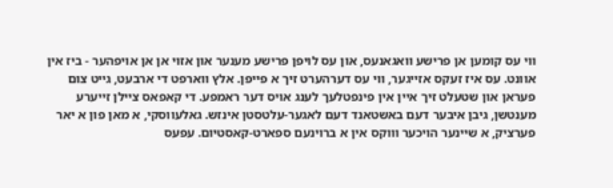ווי עס קומען אן פרישע וואגאנעס, און עס לויפן פרישע מענער און אזוי אן אן אויפהער - ביז אין אוונט. עס איז זעקס אזייגער, ווי עס דערהערט זיך א פייפן. אלץ ווארפט די ארבעט, גייט צום פעראן און שטעלט זיך איין אין פינפטלעך לענג אויס דער ראמפע. די קאפאס ציילן זייערע מענטשן, גיבן איבער דעם באשטאנד דעם לאגער-עלטסטן אינזש. גאלעווסקי, א מאן פון א יאר פערציק, א שיינער הויכער וווקס אין א ברוינעם ספארט-קאסטיום. עפעס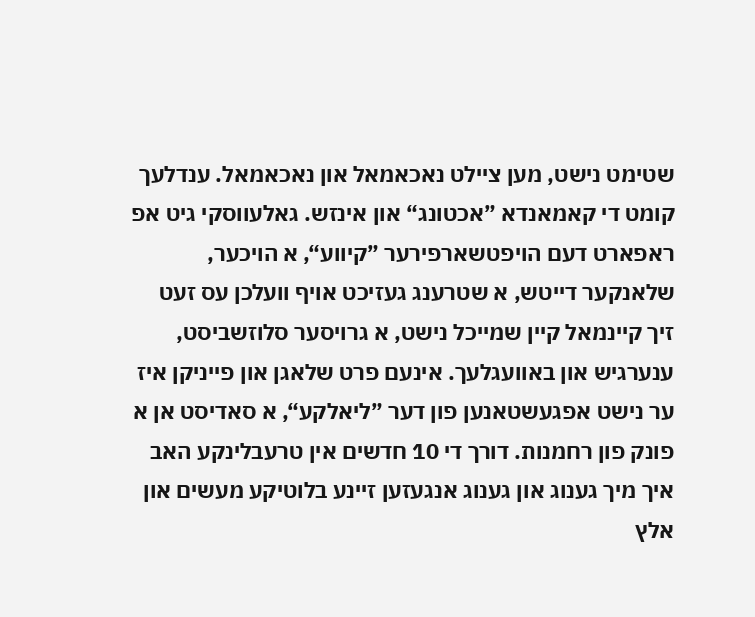שטימט נישט, מען ציילט נאכאמאל און נאכאמאל. ענדלעך קומט די קאמאנדא ”אכטונג“ און אינזש. גאלעווסקי גיט אפ ראפארט דעם הויפטשארפירער ”קיווע“, א הויכער, שלאנקער דייטש, א שטרענג געזיכט אויף וועלכן עס זעט זיך קיינמאל קיין שמייכל נישט, א גרויסער סלוזשביסט, ענערגיש און באוועגלעך. אינעם פרט שלאגן און פייניקן איז ער נישט אפגעשטאנען פון דער ”ליאלקע“, א סאדיסט אן א פונק פון רחמנות. דורך די 10 חדשים אין טרעבלינקע האב איך מיך גענוג און גענוג אנגעזען זיינע בלוטיקע מעשים און אלץ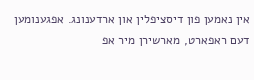אין נאמען פון דיסציפלין און ארדענונג. אפגענומען דעם ראפארט, מארשירן מיר אפ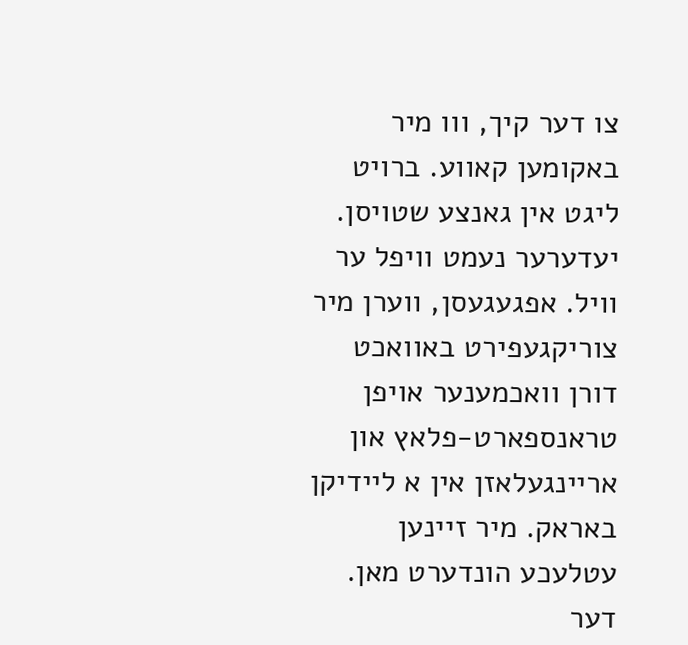צו דער קיך, ווו מיר באקומען קאווע. ברויט ליגט אין גאנצע שטויסן. יעדערער נעמט וויפל ער וויל. אפגעגעסן, ווערן מיר צוריקגעפירט באוואכט דורן וואכמענער אויפן טראנספארט-פלאץ און אריינגעלאזן אין א ליידיקן באראק. מיר זיינען עטלעכע הונדערט מאן. דער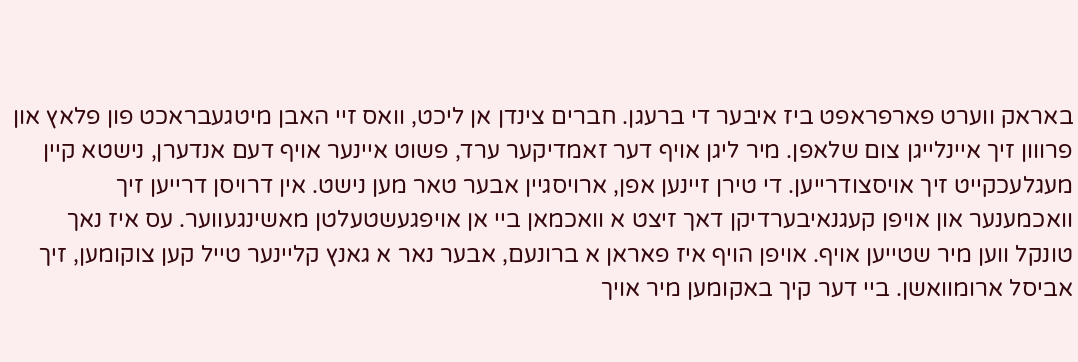באראק ווערט פארפראפט ביז איבער די ברעגן. חברים צינדן אן ליכט, וואס זיי האבן מיטגעבראכט פון פלאץ און פרווון זיך איינלייגן צום שלאפן. מיר ליגן אויף דער זאמדיקער ערד, פשוט איינער אויף דעם אנדערן, נישטא קיין מעגלעכקייט זיך אויסצודרייען. די טירן זיינען אפן, ארויסגיין אבער טאר מען נישט. אין דרויסן דרייען זיך וואכמענער און אויפן קעגנאיבערדיקן דאך זיצט א וואכמאן ביי אן אויפגעשטעלטן מאשינגעווער. עס איז נאך טונקל ווען מיר שטייען אויף. אויפן הויף איז פאראן א ברונעם, אבער נאר א גאנץ קליינער טייל קען צוקומען, זיך אביסל ארומוואשן. ביי דער קיך באקומען מיר אויך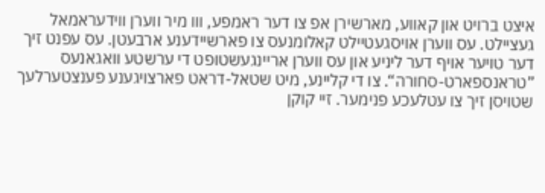איצט ברויט און קאווע, מארשירן אפ צו דער ראמפע, ווו מיר ווערן ווידעראמאל געציילט. עס ווערן אויסגעטיילט קאלומנעס צו פארשיידענע ארבעטן. עס עפנט זיך דער טויער אויף דער ליניע און עס ווערן אריינגעשטופט די ערשטע וואגאנעס ”טראנספארט-סחורה“. צו די קליינע, מיט שטאל-דראט פארצויגענע פענצטערלעך שטויסן זיך צו עטלעכע פנימער. זיי קוקן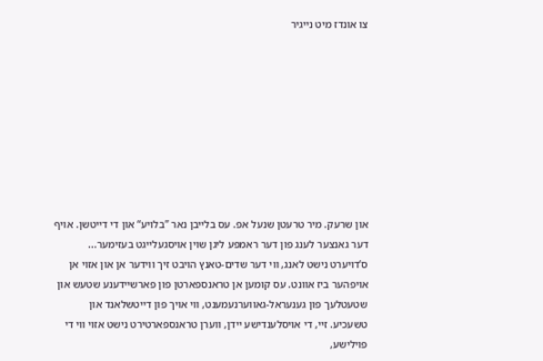צו אונדז מיט נייגיר









און שרעק. מיר טרעטן שנעל אפ. עס בלייבן נאר ”בלויע“ און די דייטשן. אויף דער גאנצער לענג פון דער ראמפע ליגן שוין אויסגעלייגט בעזימער... ס‘דויערט נישט לאנג, ווי דער שדים-טאנץ הויבט זיך ווידער אן און אזוי אן אויפהער ביז אוונט. עס קומען אן טראנספארטן פון פארשיידענע שטעש און שטעטלעך פון גענעראל-גאווערנעמענט, ווי אויך פון דייטשלאנד און טשעכיע. זיי, די אויסלענדישע יידן, ווערן טראנספארטירט נישט אזוי ווי די פוילישע,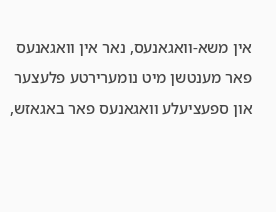אין משא-וואגאנעס, נאר אין וואגאנעס פאר מענטשן מיט נומערירטע פלעצער און ספעציעלע וואגאנעס פאר באגאזש,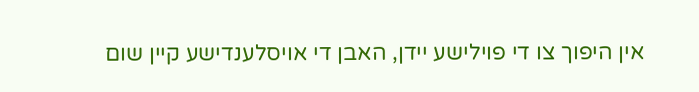אין היפוך צו די פוילישע יידן, האבן די אויסלענדישע קיין שום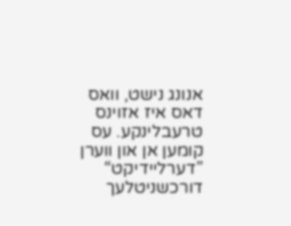אנונג נישט, וואס דאס איז אזוינס טרעבלינקע. עס קומען אן און ווערן ”דערליידיקט“ דורכשניטלעך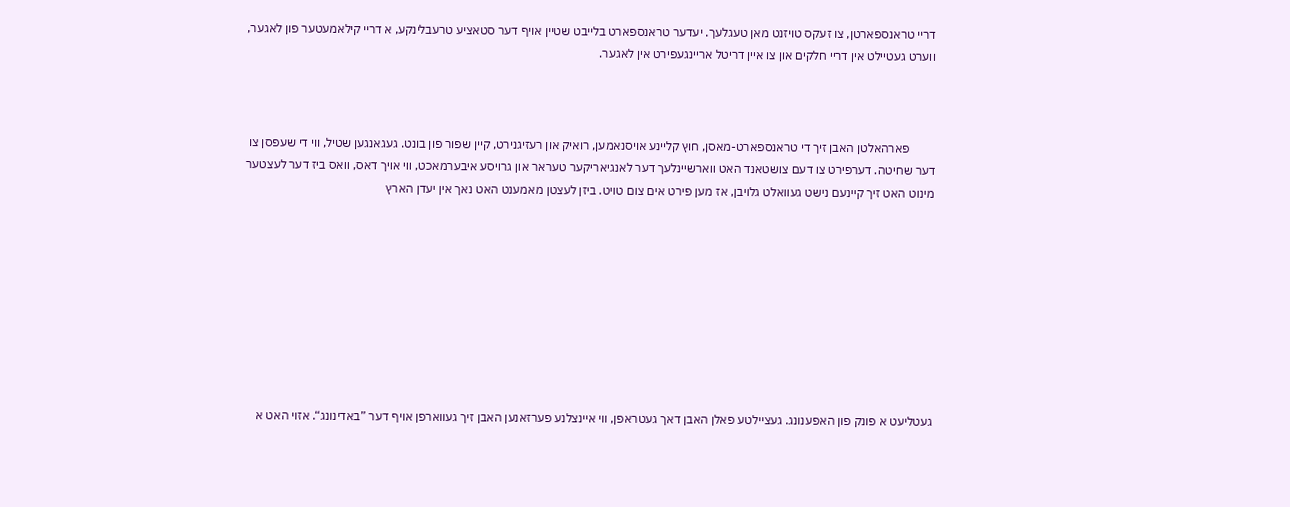דריי טראנספארטן, צו זעקס טויזנט מאן טעגלעך. יעדער טראנספארט בלייבט שטיין אויף דער סטאציע טרעבלינקע, א דריי קילאמעטער פון לאגער, ווערט געטיילט אין דריי חלקים און צו איין דריטל אריינגעפירט אין לאגער.



         פארהאלטן האבן זיך די טראנספארט-מאסן, חוץ קליינע אויסנאמען, רואיק און רעזיגנירט, קיין שפור פון בונט. געגאנגען שטיל, ווי די שעפסן צו דער שחיטה. דערפירט צו דעם צושטאנד האט ווארשיינלעך דער לאנגיאריקער טעראר און גרויסע איבערמאכט, ווי אויך דאס, וואס ביז דער לעצטער מינוט האט זיך קיינעם נישט געוואלט גלויבן, אז מען פירט אים צום טויט. ביזן לעצטן מאמענט האט נאך אין יעדן הארץ









געטליעט א פונק פון האפענונג. געציילטע פאלן האבן דאך געטראפן, ווי איינצלנע פערזאנען האבן זיך געווארפן אויף דער ”באדינונג“. אזוי האט א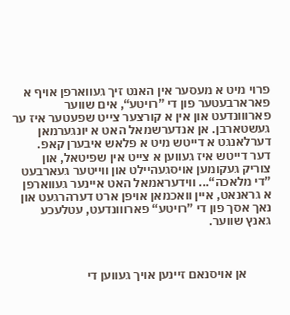פרוי מיט א מעסער אין האנט זיך געווארפן אויף א פארארבעטער פון די ”רויטע“, אים שווער פארווונדעט און אין א קורצער צייט שפעטער איז ער געשטארבן. אן אנדערשמאל האט א יונגערמאן דערלאנגט א דייטש מיט א פלאש איבערן קאפ.  דער דייטש איז געווען א צייט אין שפיטאל, און צוריק געקומען אויסגעהיילט און ווייטער געארבעט ”די מלאכה“... ווידעראמאל האט איינער געווארפן א גראנאט, איין וואכמאן אויפן ארט דערהרגעט און נאך אסך פון די ”רויטע“ פארווונדעט, עטלעכע גאנץ שווער.



         אן אויסנאם זיינען אויך געווען די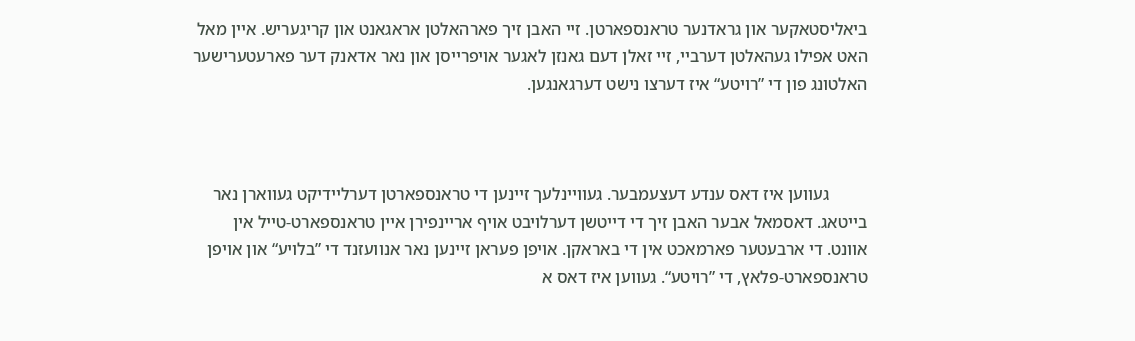ביאליסטאקער און גראדנער טראנספארטן. זיי האבן זיך פארהאלטן אראגאנט און קריגעריש. איין מאל האט אפילו געהאלטן דערביי, זיי זאלן דעם גאנזן לאגער אויפרייסן און נאר אדאנק דער פארעטערישער האלטונג פון די ”רויטע“ איז דערצו נישט דערגאנגען.



         געווען איז דאס ענדע דעצעמבער. געוויינלעך זיינען די טראנספארטן דערליידיקט געווארן נאר בייטאג. דאסמאל אבער האבן זיך די דייטשן דערלויבט אויף אריינפירן איין טראנספארט-טייל אין אוונט. די ארבעטער פארמאכט אין די באראקן. אויפן פעראן זיינען נאר אנוועזנד די ”בלויע“ און אויפן טראנספארט-פלאץ, די ”רויטע“. געווען איז דאס א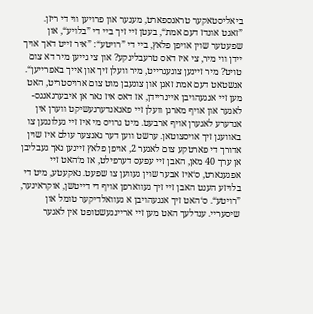ביאליסטאקער טראנספארט, מענער און פרויען ווי די ריזן. ”זאגט אונדז דעם אמת“, בעטן זיי זיך ביי די ”בלויע“, און שפעטער שוין אויפן פלאץ, ביי די ”רויטע“: ”איר זייט דאך אויך יידן ווי מיר, צי איז דאס טרעבלינקע? און צי גייען מיר דא צום טויט? מיר זיינען צוגעגרייט, מיר וועלן זיך און אייך באפרייען“. אנשטאט דעם אמת זאגן און צוגעבן מוט צום ארויסטריט, האט מען זיי אנגעהויבן איינריידן, אז דאס איז נאר אן איבערגאנגס-לאגער און אויף מארגן וועלן זיי פאנאנדערגעשיקט ווערן אין אנדערע לאגערן אויף ארבעט. מיט גרויס מי איז זיי געלונגען צו באוועגן זיך אויסצוטאן. ערשט ווען דער גאנצער עולם איז שוין אדורך די פארטקע צום לאגער 2, אויפן פלאץ זיינען נאך געבליבן אן ערך 40 מאן, האבן זיי עפעס דערפילט, אז מ‘האט זיי אפגענארט, ס‘איז אבער שוין געווען צו שפעט. נאקעטע, מיט די בלויזע הענט האבן זיי זיך געווארפן אויף די דייטשן, אוקראינער, ”רויטע“. ס‘האט זיך אנגעהויבן א געוואלדיקער טומל און שיסעריי. ענדלעך האט מען זיי אריינגעשטופט אין לאגער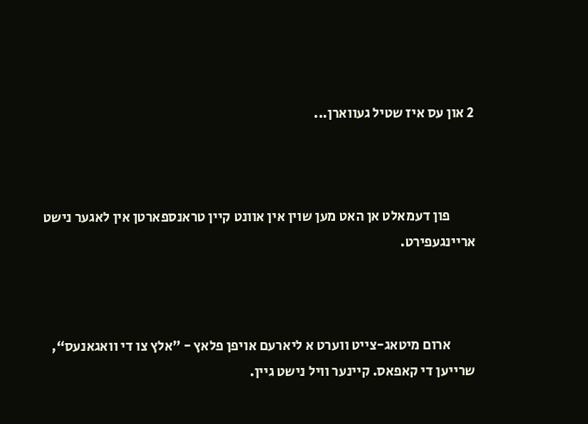2 און עס איז שטיל געווארן...



         פון דעמאלט אן האט מען שוין אין אוונט קיין טראנספארטן אין לאגער נישט אריינגעפירט.



         ארום מיטאג-צייט ווערט א ליארעם אויפן פלאץ - ”אלץ צו די וואגאנעס“, שרייען די קאפאס. קיינער וויל נישט גיין.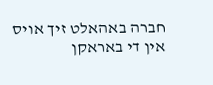חברה באהאלט זיך אויס אין די באראקן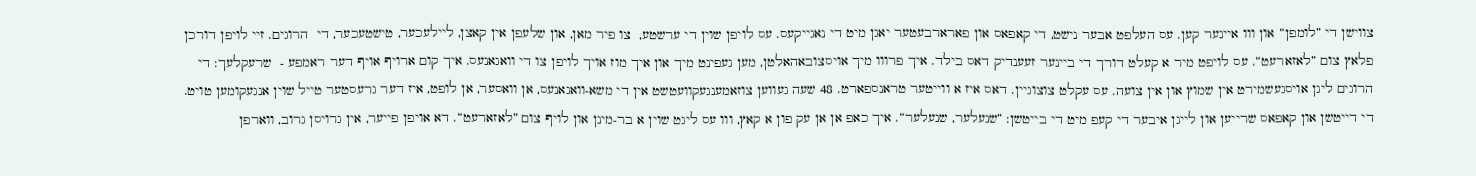צווישן די ”לומפן“ און ווו איינער קען. עס העלפט אבער נישט, די קאפאס און פארארבעטער יאגן מיט די נאגייקעס. עס לויפן שוין די ערשטע,  צו פיר מאן, און שלעפן אין קאצן, ליילעכער, טישטעכער, די  הרוגים. זיי לויפן דורכן פלאץ צום ”לאזארעט“. עס לויפט מיר א קעלט דורך די ביינער זעענדיק דאס בילד. איך פרווו מיך אויסצובאהאלטן, מען געפינט מיך און איך מוז אויך לויפן צו די וואגאנעס. איך קום ארויף אויף דער ראמפע -  שרעקלעך: די הרוגים ליגן אויסגעשמירט אין שמוץ און אין צועה. עס עקלט צוצוגיין. דאס איז א ווייטער טראנספארט. 48 שעה געווען צוזאמענגעקוועטשט אין די משא-וואגאנעס, אן וואסער, אן לופט, איז דער גרעסטער טייל שוין אנגעקומען טויט. די דייטשן און קאפאס שרייען און לייגן איבער די קעפ מיט די בייטשן: ”שנעלער, שנעלער“. איך כאפ אן אן עק פון א קאץ, ווו עס ליגט שוין א בר-מינן און לויף צום ”לאזארעט“. דא אויפן פייער, אין גרויסן גרוב, ווארפן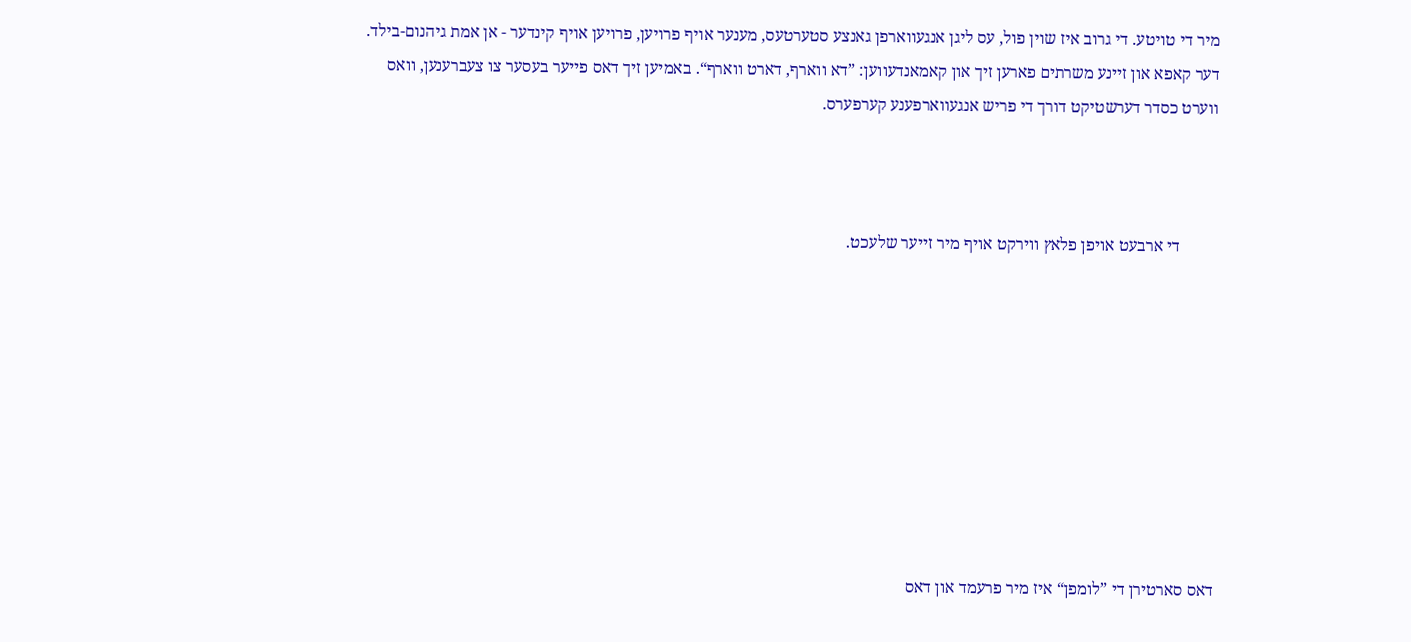מיר די טויטע. די גרוב איז שוין פול, עס ליגן אנגעווארפן גאנצע סטערטעס, מענער אויף פרויען, פרויען אויף קינדער - אן אמת גיהנום-בילד. דער קאפא און זיינע משרתים פארען זיך און קאמאנדעווען: ”דא ווארף, דארט ווארף“. באמיען זיך דאס פייער בעסער צו צעברענען, וואס ווערט כסדר דערשטיקט דורך די פריש אנגעווארפענע קערפערס.



         די ארבעט אויפן פלאץ ווירקט אויף מיר זייער שלעכט.









דאס סארטירן די ”לומפן“ איז מיר פרעמד און דאס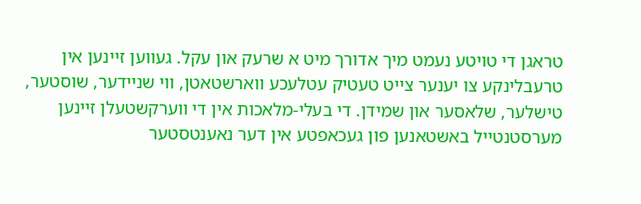טראגן די טויטע נעמט מיך אדורך מיט א שרעק און עקל. געווען זיינען אין טרעבלינקע צו יענער צייט טעטיק עטלעכע ווארשטאטן, ווי שניידער, שוסטער, טישלער, שלאסער און שמידן. די בעלי-מלאכות אין די ווערקשטעלן זיינען מערסטנטייל באשטאנען פון געכאפטע אין דער נאענטסטער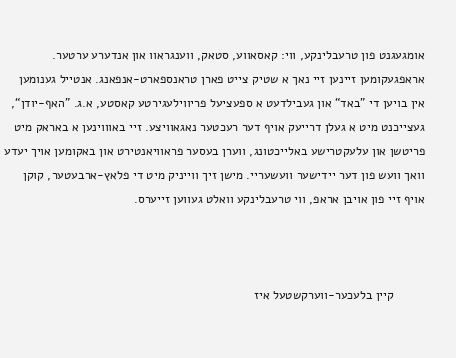אומגעגנט פון טרעבלינקע, ווי: קאסאווע, סטאק, ווענגראוו און אנדערע ערטער. אראפגעקומען זיינען זיי נאך א שטיק צייט פארן טראנספארט-אנפאנג. אנטייל גענומען אין בויען די ”באד“ און געבילדעט א ספעציעל פריווילעגירטע קאסטע, א.ג. ”האף-יודן“, געצייכנט מיט א געלן דרייעק אויף דער רעכטער נאגאוויצע. זיי באוווינען א באראק מיט פריטשן און עלעקטרישע באלייכטונג, ווערן בעסער פראוויאנטירט און באקומען אויך יעדע וואך וועש פון דער יידישער וועשעריי. מישן זיך ווייניק מיט די פלאץ-ארבעטער, קוקן אויף זיי פון אויבן אראפ, ווי טרעבלינקע וואלט געווען זייערס.



         קיין בלעכער-ווערקשטעל איז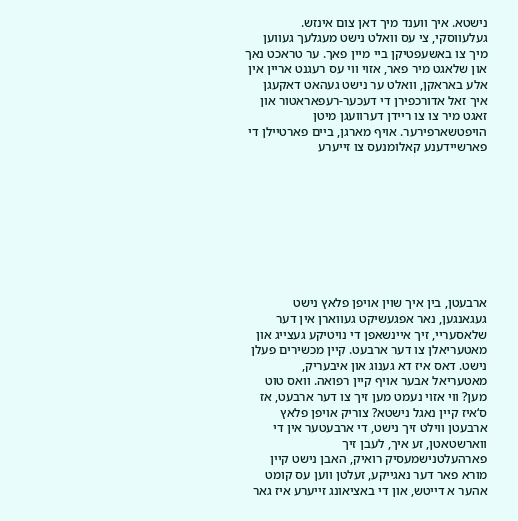נישטא. איך ווענד מיך דאן צום אינזש. געלעווסקי, צי עס וואלט נישט מעגלעך געווען מיך צו באשעפטיקן ביי מיין פאך. ער טראכט נאך און שלאגט מיר פאר, אזוי ווי עס רעגנט אריין אין אלע באראקן, וואלט ער נישט געהאט דאקעגן איך זאל אדורכפירן די דעכער-רעפאראטור און זאגט מיר צו צו ריידן דערוועגן מיטן הויפטשארפירער. אויף מארגן, ביים פארטיילן די פארשיידענע קאלומנעס צו זייערע









ארבעטן, בין איך שוין אויפן פלאץ נישט געגאנגען, נאר אפגעשיקט געווארן אין דער שלאסעריי, זיך איינשאפן די נויטיקע געצייג און מאטעריאלן צו דער ארבעט. קיין מכשירים פעלן נישט. דאס איז דא גענוג און איבעריק, מאטעריאל אבער אויף קיין רפואה. וואס טוט מען? ווי אזוי נעמט מען זיך צו דער ארבעט, אז ס‘איז קיין נאגל נישטא? צוריק אויפן פלאץ ארבעטן ווילט זיך נישט, די ארבעטער אין די ווארשטאטן, זע איך, לעבן זיך פארהעלטנישמעסיק רואיק, האבן נישט קיין מורא פאר דער נאגייקע, זעלטן ווען עס קומט אהער א דייטש, און די באציאונג זייערע איז גאר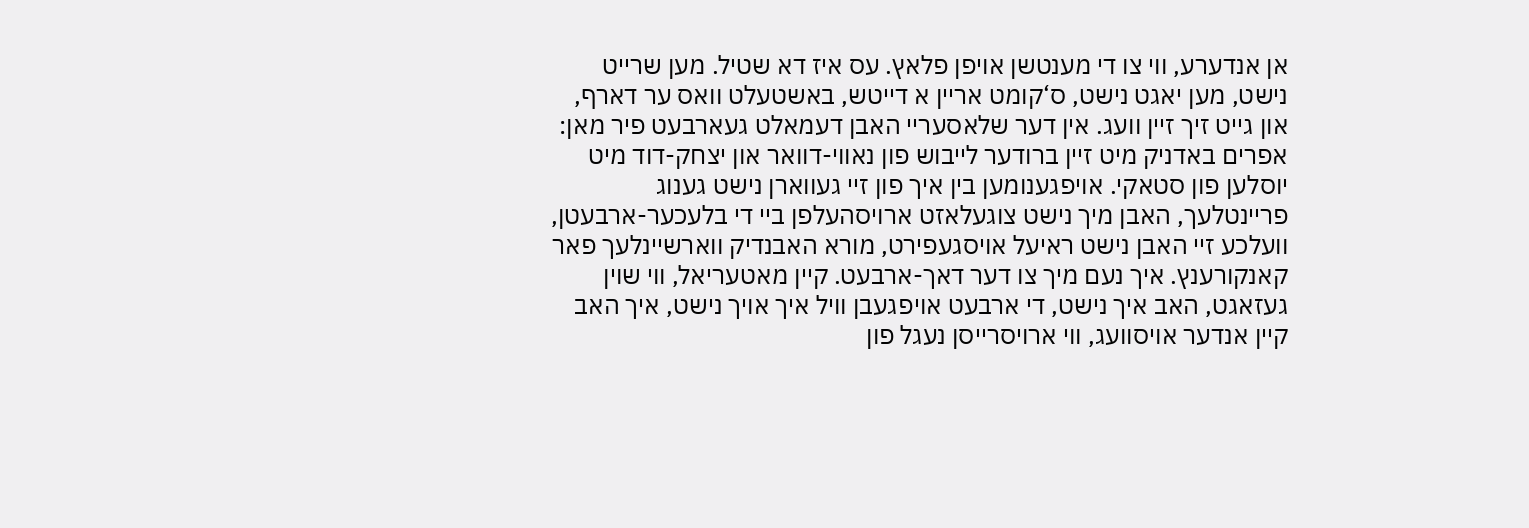אן אנדערע, ווי צו די מענטשן אויפן פלאץ. עס איז דא שטיל. מען שרייט נישט, מען יאגט נישט, ס‘קומט אריין א דייטש, באשטעלט וואס ער דארף, און גייט זיך זיין וועג. אין דער שלאסעריי האבן דעמאלט געארבעט פיר מאן: אפרים באדניק מיט זיין ברודער לייבוש פון נאווי-דוואר און יצחק-דוד מיט יוסלען פון סטאקי. אויפגענומען בין איך פון זיי געווארן נישט גענוג פריינטלעך, האבן מיך נישט צוגעלאזט ארויסהעלפן ביי די בלעכער-ארבעטן, וועלכע זיי האבן נישט ראיעל אויסגעפירט, מורא האבנדיק ווארשיינלעך פאר קאנקורענץ. איך נעם מיך צו דער דאך-ארבעט. קיין מאטעריאל, ווי שוין געזאגט, האב איך נישט, די ארבעט אויפגעבן וויל איך אויך נישט, איך האב קיין אנדער אויסוועג, ווי ארויסרייסן נעגל פון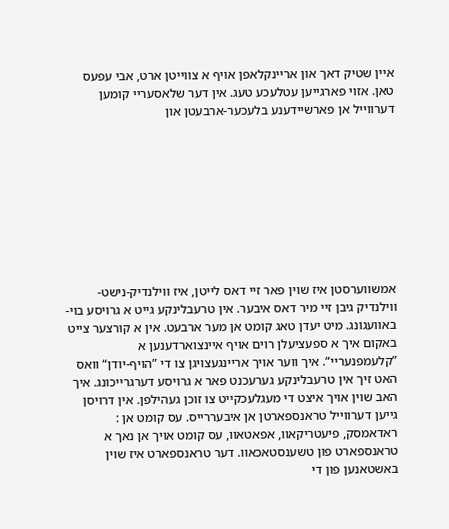איין שטיק דאך און אריינקלאפן אויף א צווייטן ארט, אבי עפעס טאן. אזוי פארגייען עטלעכע טעג. אין דער שלאסעריי קומען דערווייל אן פארשיידענע בלעכער-ארבעטן און









אמשווערסטן איז שוין פאר זיי דאס לייטן, איז ווילנדיק-נישט- ווילנדיק גיבן זיי מיר דאס איבער. אין טרעבלינקע גייט א גרויסע בוי-באוועגונג. מיט יעדן טאג קומט אן מער ארבעט. אין א קורצער צייט באקום איך א ספעציעלן רוים אויף איינצוארדענען א ”קלעמפנעריי“. איך ווער אויך אריינגעצויגן צו די ”הויף-יודן“ וואס האט זיך אין טרעבלינקע גערעכנט פאר א גרויסע דערגרייכונג. איך האב שוין אויך איצט די מעגלעכקייט צו זוכן געהילפן. אין דרויסן גייען דערווייל טראנספארטן אן איבעררייס. עס קומט אן : ראדאמסק, פיעטריקאוו, אפאטאוו, עס קומט אויך אן נאך א טראנספארט פון טשענסטאכאוו. דער טראנספארט איז שוין באשטאנען פון די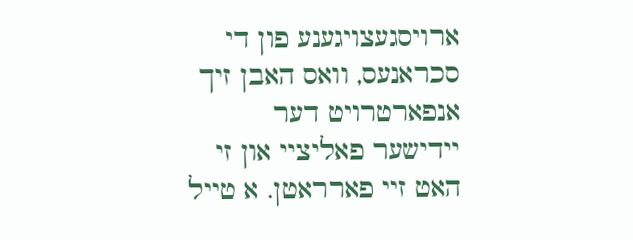ארויסגעצויגענע פון די סכראנעס, וואס האבן זיך אנפארטרויט דער יידישער פאליציי און זי האט זיי פארראטן. א טייל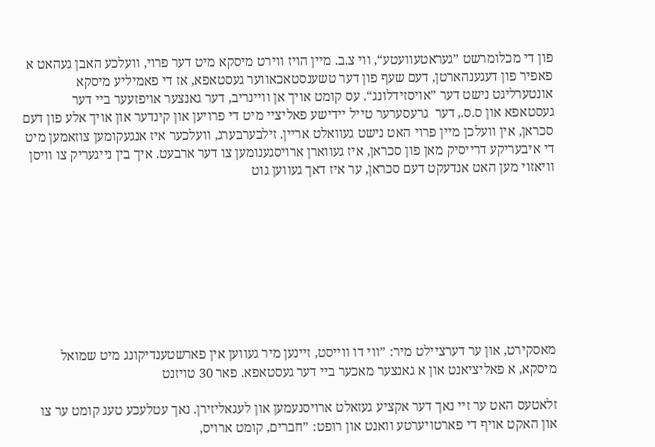פון די מכלומרשט ”געראטעוועטע“, ווי צ.ב. מיין הויז ווירט מיסקא מיט דער פרוי, וועלכע האבן געהאט א פאפיר פון דעגענהארטן, דעם שעף פון דער טשענסטאכאווער געסטאפא, אז די פאמיליע מיסקא אונטערליגט נישט דער ”אויסזידלונג“. עס קומט אויך אן וויינריב, דער גאנצער אויפזעער ביי דער געסטאפא און ס.ס., דער  גרעסערער טייל יידישע פאליציי מיט די פרויען און קינדער און אויך אלע פון דעם סכראן, אין וועלכן מיין פרוי האט נישט געוואלט אריין. זילבערבערג, וועלכער איז אנגעקומען צוזאמען מיט די איבעריקע דרייסיק מאן פון סכראן, איז געווארן ארויסגענומען צו דער ארבעט. איך בין נייגעריק צו וויסן וויאזוי מען האט אנדעקט דעם סכראן, ער איז דאך געווען גוט









מאסקירט, און ער דערציילט מיר: ”ווי דו ווייסט, זיינען מיר געווען אין פארשטענדיקונג מיט שמואל מיסקא, א פאליציאנט און א גאנצער מאכער ביי דער געסטאפא. פאר 30 טויזנט

זלאטעס האט ער זיי נאך דער אקציע געזאלט ארויסנעמען און לעגאליזירן. נאך עטלעכע טעג קומט ער צו און האקט אויף די פארטויערטע וואנט און רופט: ”חברים, קומט ארויס,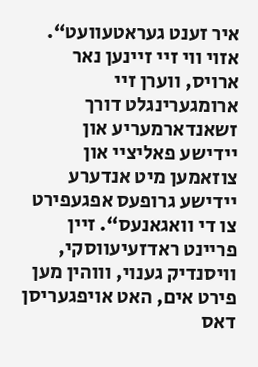איר זענט געראטעוועט“. אזוי ווי זיי זיינען נאר ארויס, ווערן זיי ארומגערינגלט דורך זשאנדארמעריע און יידישע פאליציי און צוזאמען מיט אנדערע יידישע גרופעס אפגעפירט צו די וואגאנעס“. זיין פריינט ראדזעיעווסקי, וויסנדיק גענוי, וווהין מען פירט אים, האט אויפגעריסן דאס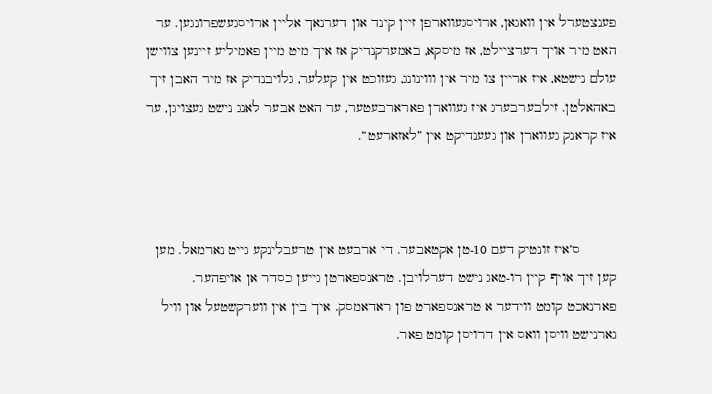פענצטערל אין וואגאן, ארויסגעווארפן זיין קינד און דערנאך אליין ארויסגעשפרונגען. ער האט מיר אויך דערציילט, אז מיסקא, באמערקנדיק אז איך מיט מיין פאמיליע זיינען צווישן עולם נישטא, איז אריין צו מיר אין וווינונג, געזוכט אין קעלער, גלויבנדיק אז מיר האבן זיך באהאלטן. זילבערבערג איז געווארן פארארבעטער, ער האט אבער לאנג נישט געצויגן, ער איז קראנק געווארן און געענדיקט אין ”לאזארעט“.



         ס‘איז זונטיק דעם 10-טן אקטאבער. די ארבעט אין טרעבלינקע גייט נארמאל. מען קען זיך אויף קיין רו-טאג נישט דערלויבן. טראנספארטן גייען כסדר אן אויפהער. פארנאכט קומט ווידער א טראנספארט פון ראדאמסק. איך בין אין ווערקשטעל און וויל גארנישט וויסן וואס אין דרויסן קומט פאר.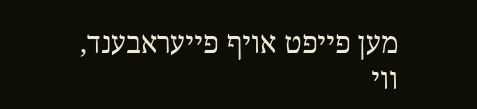מען פייפט אויף פייעראבענד, ווי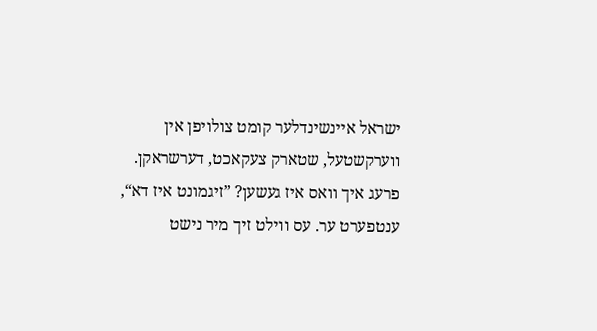ישראל איינשינדלער קומט צולויפן אין ווערקשטעל, שטארק צעקאכט, דערשראקן. פרעג איך וואס איז געשען? ”זיגמונט איז דא“, ענטפערט ער. עס ווילט זיך מיר נישט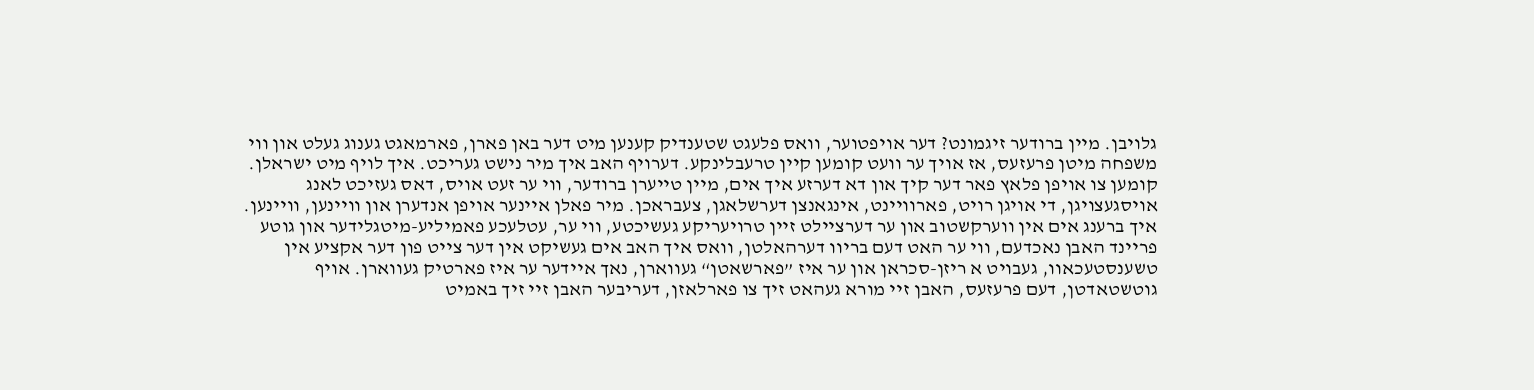גלויבן. מיין ברודער זיגמונט? דער אויפטוער, וואס פלעגט שטענדיק קענען מיט דער באן פארן, פארמאגט גענוג געלט און ווי משפחה מיטן פרעזעס, אז אויך ער וועט קומען קיין טרעבלינקע. דערויף האב איך מיר נישט געריכט. איך לויף מיט ישראלן. קומען צו אויפן פלאץ פאר דער קיך און דא דערזע איך אים, מיין טייערן ברודער, ווי ער זעט אויס, דאס געזיכט לאנג אויסגעצויגן, די אויגן רויט, פארוויינט, אינגאנצן דערשלאגן, צעבראכן. מיר פאלן איינער אויפן אנדערן און וויינען, וויינען. איך ברענג אים אין ווערקשטוב און ער דערציילט זיין טרויעריקע געשיכטע, ווי ער, עטלעכע פאמיליע-מיטגלידער און גוטע פריינד האבן נאכדעם, ווי ער האט דעם בריוו דערהאלטן, וואס איך האב אים געשיקט אין דער צייט פון דער אקציע אין טשענסטעכאוו, געבויט א ריזן-סכראן און ער איז ”פארשאטן“ געווארן, נאך איידער ער איז פארטיק געווארן. אויף גוטשטאדטן, דעם פרעזעס, האבן זיי מורא געהאט זיך צו פארלאזן, דעריבער האבן זיי זיך באמיט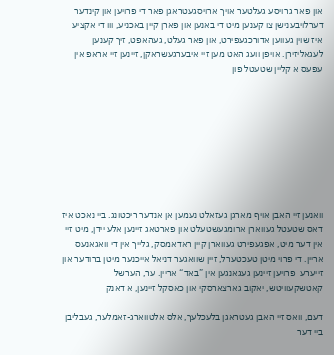און פאר גרויסע געלטער אויך ארויסגעטראגן פאר די פרויען און קינדער דערלויבענישן צו קענען מיט די באנען און פארן קיין באכניע, ווו די אקציע איז שוין געווען אדורכגעפירט, און פאר געלט, געהאפט, זיך קענען לעגאליזירן. אויפן וועג האט מען זיי איבערגעשראקן, זיינען זיי אראפ אין עפעס א קליין שטעטל פון









וואנען זיי האבן אויף מארגן געזאלט נעמען אן אנדער ריכטונג. ביי נאכט איז דאס שטעטל געווארן ארומגעשטעלט און פארטאג זיינען אלע יידן, מיט זיי אין דער מיט, אפגעפירט געווארן קיין ראדאמסק, גלייך אין די וואגאנעס אריין. די פרוי מיטן טעכטערל, זיין שוואגער דניאל אייכנער מיטן ברודער און זייערע  פרויען זיינען געגאנגען אין ”באד“ אריין. ער, הערשל קאטשקעוויטש, יאקוב גארצארסקי און כאסקל זיינען, א דאנק

דעם, וואס זיי האבן געטראגן בלעכלעך, אלס אלטווארג-זאמלער, געבליבן ביי דער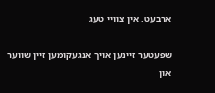ארבעט. אין צוויי טעג

שפעטער זיינען אויך אנגעקומען זיין שווער און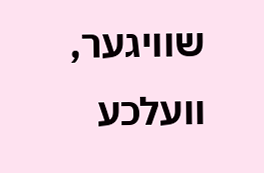שוויגער, וועלכע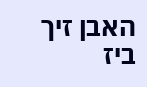האבן זיך ביז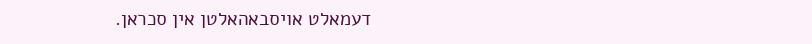דעמאלט אויסבאהאלטן אין סכראן.